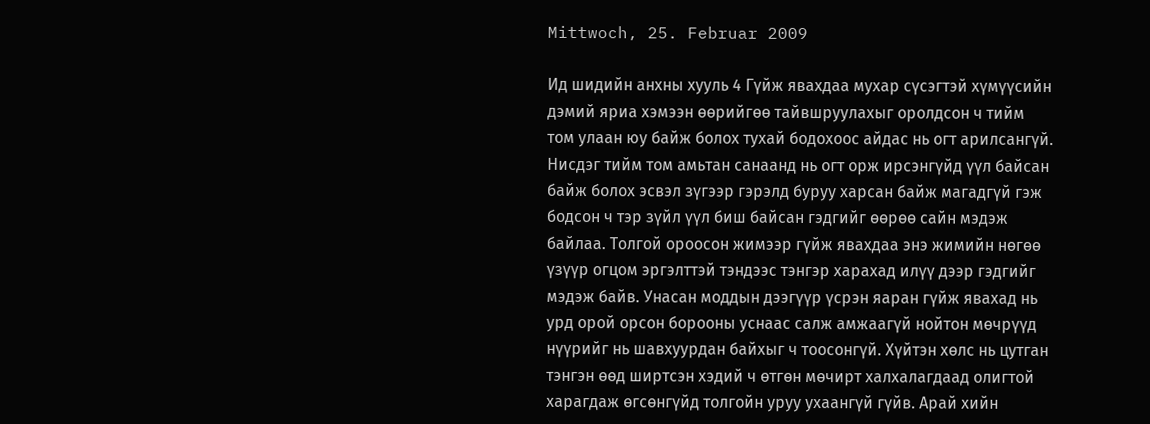Mittwoch, 25. Februar 2009

Ид шидийн анхны хууль 4 Гүйж явахдаа мухар сүсэгтэй хүмүүсийн дэмий яриа хэмээн өөрийгөө тайвшруулахыг оролдсон ч тийм том улаан юу байж болох тухай бодохоос айдас нь огт арилсангүй. Нисдэг тийм том амьтан санаанд нь огт орж ирсэнгүйд үүл байсан байж болох эсвэл зүгээр гэрэлд буруу харсан байж магадгүй гэж бодсон ч тэр зүйл үүл биш байсан гэдгийг өөрөө сайн мэдэж байлаа. Толгой ороосон жимээр гүйж явахдаа энэ жимийн нөгөө үзүүр огцом эргэлттэй тэндээс тэнгэр харахад илүү дээр гэдгийг мэдэж байв. Унасан моддын дээгүүр үсрэн яаран гүйж явахад нь урд орой орсон борооны уснаас салж амжаагүй нойтон мөчрүүд нүүрийг нь шавхуурдан байхыг ч тоосонгүй. Хүйтэн хөлс нь цутган тэнгэн өөд ширтсэн хэдий ч өтгөн мөчирт халхалагдаад олигтой харагдаж өгсөнгүйд толгойн уруу ухаангүй гүйв. Арай хийн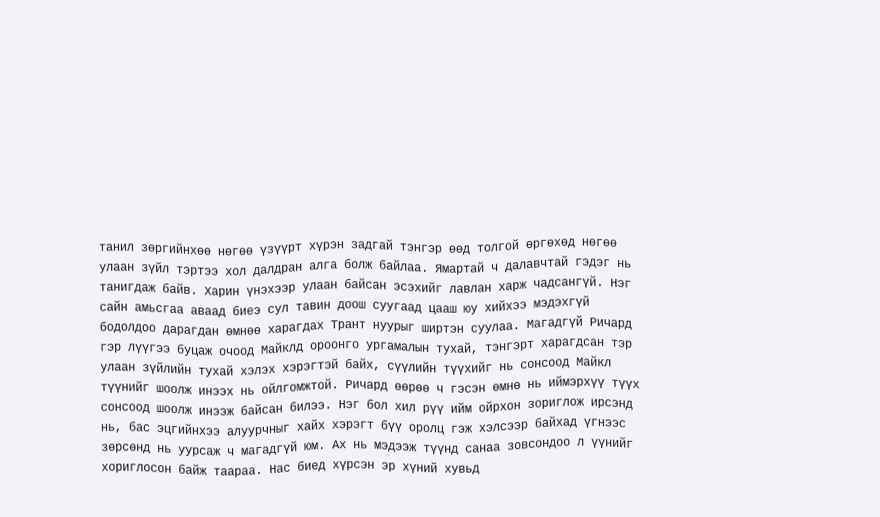танил зөргийнхөө нөгөө үзүүрт хүрэн задгай тэнгэр өөд толгой өргөхөд нөгөө улаан зүйл тэртээ хол далдран алга болж байлаа. Ямартай ч далавчтай гэдэг нь танигдаж байв. Харин үнэхээр улаан байсан эсэхийг лавлан харж чадсангүй. Нэг сайн амьсгаа аваад биеэ сул тавин доош суугаад цааш юу хийхээ мэдэхгүй бодолдоо дарагдан өмнөө харагдах Трант нуурыг ширтэн суулаа. Магадгүй Ричард гэр лүүгээ буцаж очоод Майклд ороонго ургамалын тухай, тэнгэрт харагдсан тэр улаан зүйлийн тухай хэлэх хэрэгтэй байх, сүүлийн түүхийг нь сонсоод Майкл түүнийг шоолж инээх нь ойлгомжтой. Ричард өөрөө ч гэсэн өмнө нь иймэрхүү түүх сонсоод шоолж инээж байсан билээ. Нэг бол хил рүү ийм ойрхон зориглож ирсэнд нь, бас эцгийнхээ алуурчныг хайх хэрэгт бүү оролц гэж хэлсээр байхад үгнээс зөрсөнд нь уурсаж ч магадгүй юм. Ах нь мэдээж түүнд санаа зовсондоо л үүнийг хориглосон байж таараа. Нас биед хүрсэн эр хүний хувьд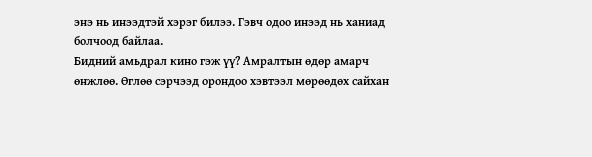энэ нь инээдтэй хэрэг билээ. Гэвч одоо инээд нь ханиад болчоод байлаа.
Бидний амьдрал кино гэж үү? Амралтын өдөр амарч өнжлөө. Өглөө сэрчээд орондоо хэвтээл мөрөөдөх сайхан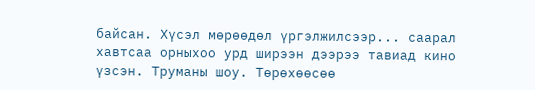байсан. Хүсэл мөрөөдөл үргэлжилсээр... саарал хавтсаа орныхоо урд ширээн дээрээ тавиад кино үзсэн. Труманы шоу. Төрөхөөсөө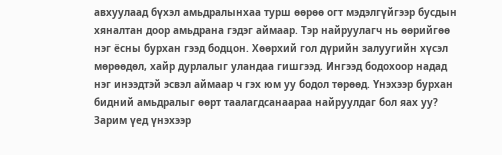авхуулаад бүхэл амьдралынхаа турш өөрөө огт мэдэлгүйгээр бусдын хяналтан доор амьдрана гэдэг аймаар. Тэр найруулагч нь өөрийгөө нэг ёсны бурхан гээд бодцон. Хөөрхий гол дүрийн залуугийн хүсэл мөрөөдөл, хайр дурлалыг уландаа гишгээд. Ингээд бодохоор надад нэг инээдтэй эсвэл аймаар ч гэх юм уу бодол төрөөд. Үнэхээр бурхан бидний амьдралыг өөрт таалагдсанаараа найруулдаг бол яах уу? Зарим үед үнэхээр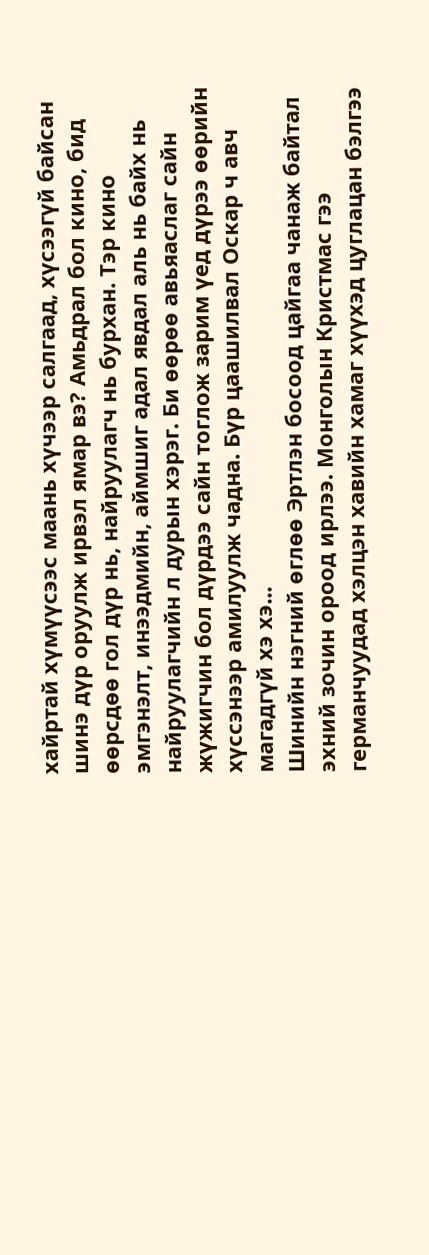хайртай хүмүүсээс маань хүчээр салгаад, хүсээгүй байсан шинэ дүр оруулж ирвэл ямар вэ? Амьдрал бол кино, бид өөрсдөө гол дүр нь, найруулагч нь бурхан. Тэр кино эмгэнэлт, инээдмийн, аймшиг адал явдал аль нь байх нь найруулагчийн л дурын хэрэг. Би өөрөө авьяаслаг сайн жүжигчин бол дүрдээ сайн тоглож зарим үед дүрээ өөрийн хүссэнээр амилуулж чадна. Бүр цаашилвал Оскар ч авч магадгүй хэ хэ...
Шинийн нэгний өглөө Эртлэн босоод цайгаа чанаж байтал эхний зочин ороод ирлээ. Монголын Кристмас гээ германчуудад хэлцэн хавийн хамаг хүүхэд цуглацан бэлгээ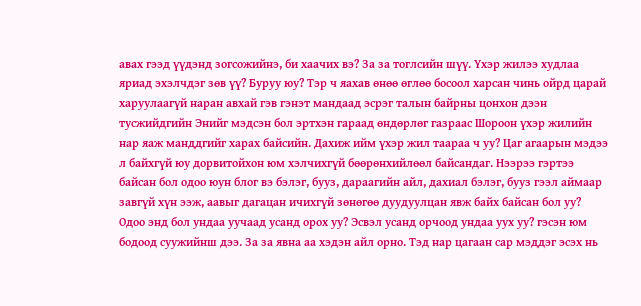авах гээд үүдэнд зогсожийнэ, би хаачих вэ? За за тоглсийн шүү. Үхэр жилээ худлаа яриад эхэлчдэг зөв үү? Буруу юу? Тэр ч яахав өнөө өглөө босоол харсан чинь ойрд царай харуулаагүй наран авхай гэв гэнэт мандаад эсрэг талын байрны цонхон дээн тусжийдгийн Энийг мэдсэн бол эртхэн гараад өндөрлөг газраас Шороон үхэр жилийн нар яаж манддгийг харах байсийн. Дахиж ийм үхэр жил таараа ч уу? Цаг агаарын мэдээ л байхгүй юу дорвитойхон юм хэлчихгүй бөөрөнхийлөөл байсандаг. Нээрээ гэртээ байсан бол одоо юун блог вэ бэлэг, бууз, дараагийн айл, дахиал бэлэг, бууз гээл аймаар завгүй хүн ээж, аавыг дагацан ичихгүй зөнөгөө дуудуулцан явж байх байсан бол уу? Одоо энд бол ундаа уучаад усанд орох уу? Эсвэл усанд орчоод ундаа уух уу? гэсэн юм бодоод суужийнш дээ. За за явна аа хэдэн айл орно. Тэд нар цагаан сар мэддэг эсэх нь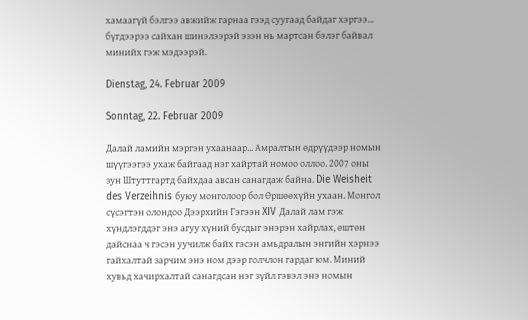хамаагүй бэлгээ авжийж гарнаа гээд суугаад байдаг хэргээ... бүгдээрээ сайхан шинэлээрэй эзэн нь мартсан бэлэг байвал минийх гэж мэдээрэй.

Dienstag, 24. Februar 2009

Sonntag, 22. Februar 2009

Далай ламийн мэргэн ухаанаар... Амралтын өдрүүдээр номын шүүгээгээ ухаж байгаад нэг хайртай номоо оллоо. 2007 оны зун Штуттгартд байхдаа авсан санагдаж байна. Die Weisheit des Verzeihnis буюу монголоор бол Өршөөхүйн ухаан. Монгол сүсэгтэн олондоо Дээрхийн Гэгээн XIV Далай лам гэж хүндлэгддэг энэ агуу хүний бусдыг энэрэн хайрлах, өштөн дайснаа ч гэсэн уучилж байх гэсэн амьдралын энгийн хэрнээ гайхалтай зарчим энэ ном дээр голчлон гардаг юм. Миний хувьд хачирхалтай санагдсан нэг зүйл гэвэл энэ номын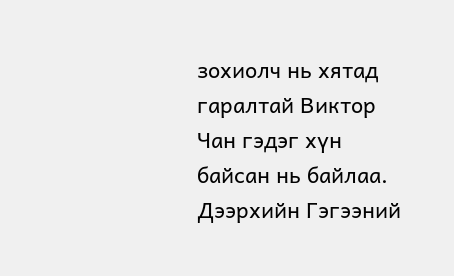зохиолч нь хятад гаралтай Виктор Чан гэдэг хүн байсан нь байлаа. Дээрхийн Гэгээний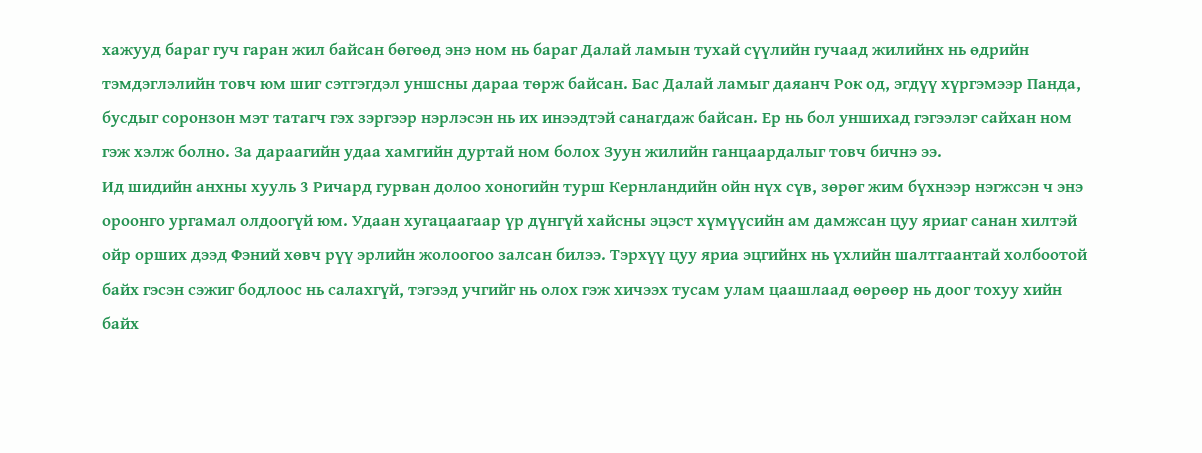хажууд бараг гуч гаран жил байсан бөгөөд энэ ном нь бараг Далай ламын тухай сүүлийн гучаад жилийнх нь өдрийн тэмдэглэлийн товч юм шиг сэтгэгдэл уншсны дараа төрж байсан. Бас Далай ламыг даяанч Рок од, эгдүү хүргэмээр Панда, бусдыг соронзон мэт татагч гэх зэргээр нэрлэсэн нь их инээдтэй санагдаж байсан. Ер нь бол уншихад гэгээлэг сайхан ном гэж хэлж болно. За дараагийн удаа хамгийн дуртай ном болох Зуун жилийн ганцаардалыг товч бичнэ ээ.
Ид шидийн анхны хууль 3 Ричард гурван долоо хоногийн турш Кернландийн ойн нүх сүв, зөрөг жим бүхнээр нэгжсэн ч энэ ороонго ургамал олдоогүй юм. Удаан хугацаагаар үр дүнгүй хайсны эцэст хүмүүсийн ам дамжсан цуу яриаг санан хилтэй ойр орших дээд Фэний хөвч рүү эрлийн жолоогоо залсан билээ. Тэрхүү цуу яриа эцгийнх нь үхлийн шалтгаантай холбоотой байх гэсэн сэжиг бодлоос нь салахгүй, тэгээд учгийг нь олох гэж хичээх тусам улам цаашлаад өөрөөр нь доог тохуу хийн байх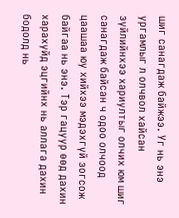шиг санагдаж байжээ. Уг нь энэ ургамлыг л олчвол хайсан зүйлийнхээ хариултыг олчих юм шиг санагдаж байсан ч одоо олчоод цаашаа юу хийхээ мэдэхгүй зогсож байгаа нь энэ. Тэр гацуур өөд дахин харахуйд эцгийнх нь аллага дахин бодолд нь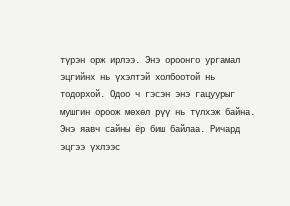түрэн орж ирлээ. Энэ ороонго ургамал эцгийнх нь үхэлтэй холбоотой нь тодорхой. Одоо ч гэсэн энэ гацуурыг мушгин ороож мөхөл рүү нь түлхэж байна. Энэ яавч сайны ёр биш байлаа. Ричард эцгээ үхлээс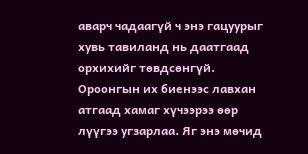аварч чадаагүй ч энэ гацуурыг хувь тавиланд нь даатгаад орхихийг төвдсөнгүй. Ороонгын их биенээс лавхан атгаад хамаг хүчээрээ өөр лүүгээ угзарлаа. Яг энэ мөчид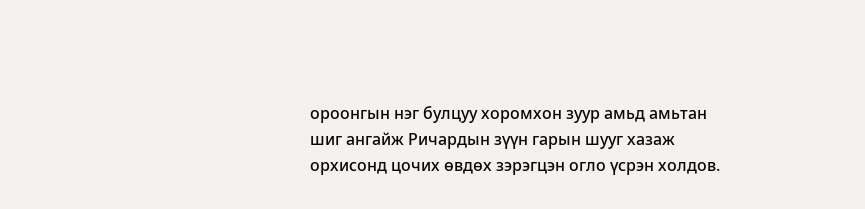ороонгын нэг булцуу хоромхон зуур амьд амьтан шиг ангайж Ричардын зүүн гарын шууг хазаж орхисонд цочих өвдөх зэрэгцэн огло үсрэн холдов.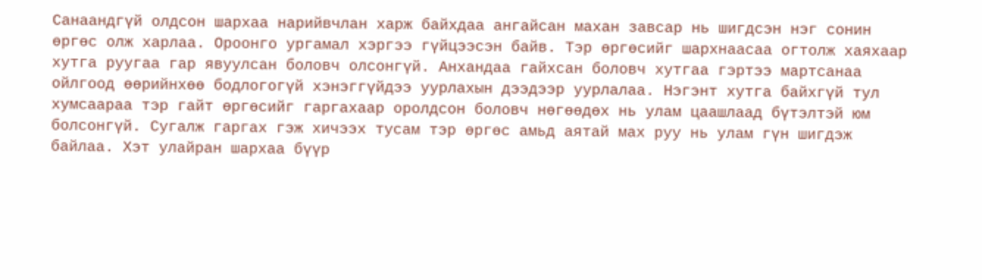Санаандгүй олдсон шархаа нарийвчлан харж байхдаа ангайсан махан завсар нь шигдсэн нэг сонин өргөс олж харлаа. Ороонго ургамал хэргээ гүйцээсэн байв. Тэр өргөсийг шархнаасаа огтолж хаяхаар хутга руугаа гар явуулсан боловч олсонгүй. Анхандаа гайхсан боловч хутгаа гэртээ мартсанаа ойлгоод өөрийнхөө бодлогогүй хэнэггүйдээ уурлахын дээдээр уурлалаа. Нэгэнт хутга байхгүй тул хумсаараа тэр гайт өргөсийг гаргахаар оролдсон боловч нөгөөдөх нь улам цаашлаад бүтэлтэй юм болсонгүй. Сугалж гаргах гэж хичээх тусам тэр өргөс амьд аятай мах руу нь улам гүн шигдэж байлаа. Хэт улайран шархаа бүүр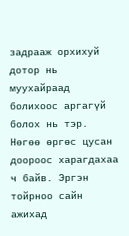задрааж орхихуй дотор нь муухайраад болихоос аргагүй болох нь тэр. Нөгөө өргөс цусан доороос харагдахаа ч байв. Эргэн тойрноо сайн ажихад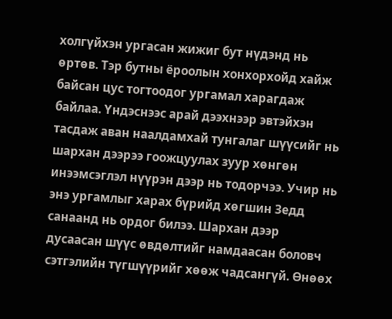холгүйхэн ургасан жижиг бут нүдэнд нь өртөв. Тэр бутны ёроолын хонхорхойд хайж байсан цус тогтоодог ургамал харагдаж байлаа. Үндэснээс арай дээхнээр эвтэйхэн тасдаж аван наалдамхай тунгалаг шүүсийг нь шархан дээрээ гоожцуулах зуур хөнгөн инээмсэглэл нүүрэн дээр нь тодорчээ. Учир нь энэ ургамлыг харах бүрийд хөгшин Зедд санаанд нь ордог билээ. Шархан дээр дусаасан шүүс өвдөлтийг намдаасан боловч сэтгэлийн түгшүүрийг хөөж чадсангүй. Өнөөх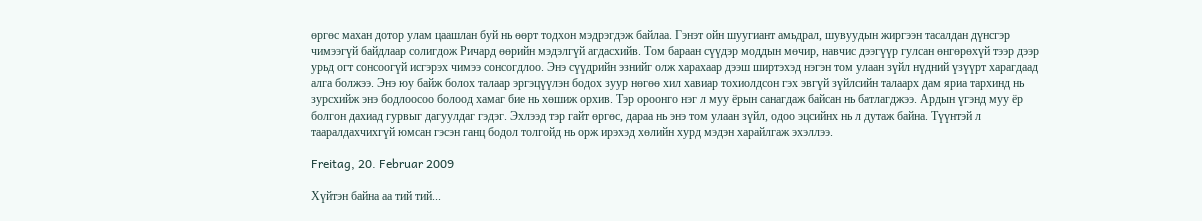өргөс махан дотор улам цаашлан буй нь өөрт тодхон мэдрэгдэж байлаа. Гэнэт ойн шуугиант амьдрал, шувуудын жиргээн тасалдан дүнсгэр чимээгүй байдлаар солигдож Ричард өөрийн мэдэлгүй агдасхийв. Том бараан сүүдэр моддын мөчир, навчис дээгүүр гулсан өнгөрөхүй тээр дээр урьд огт сонсоогүй исгэрэх чимээ сонсогдлоо. Энэ сүүдрийн эзнийг олж харахаар дээш ширтэхэд нэгэн том улаан зүйл нүдний үзүүрт харагдаад алга болжээ. Энэ юу байж болох талаар эргэцүүлэн бодох зуур нөгөө хил хавиар тохиолдсон гэх эвгүй зүйлсийн талаарх дам яриа тархинд нь зурсхийж энэ бодлоосоо болоод хамаг бие нь хөшиж орхив. Тэр ороонго нэг л муу ёрын санагдаж байсан нь батлагджээ. Ардын үгэнд муу ёр болгон дахиад гурвыг дагуулдаг гэдэг. Эхлээд тэр гайт өргөс, дараа нь энэ том улаан зүйл, одоо эцсийнх нь л дутаж байна. Түүнтэй л тааралдахчихгүй юмсан гэсэн ганц бодол толгойд нь орж ирэхэд хөлийн хурд мэдэн харайлгаж эхэллээ.

Freitag, 20. Februar 2009

Хүйтэн байна аа тий тий...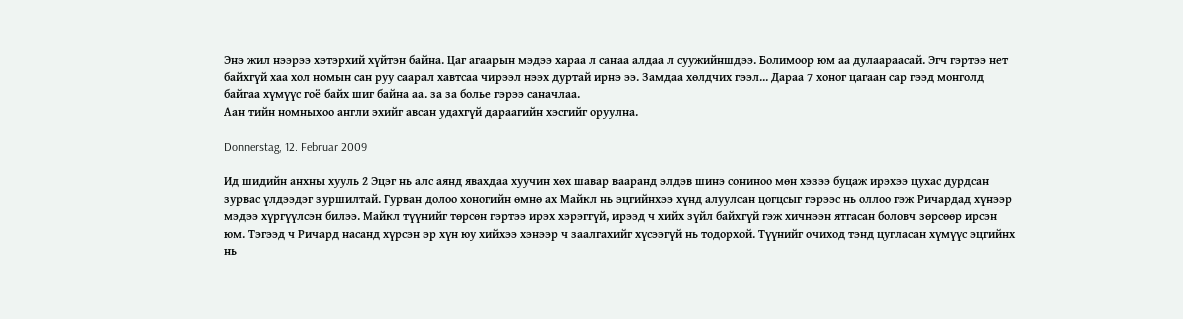Энэ жил нээрээ хэтэрхий хүйтэн байна. Цаг агаарын мэдээ хараа л санаа алдаа л суужийншдээ. Болимоор юм аа дулаараасай. Эгч гэртээ нет байхгүй хаа хол номын сан руу саарал хавтсаа чирээл нээх дуртай ирнэ ээ. Замдаа хөлдчих гээл... Дараа 7 хоног цагаан сар гээд монголд байгаа хүмүүс гоё байх шиг байна аа. за за болье гэрээ саначлаа.
Аан тийн номныхоо англи эхийг авсан удахгүй дараагийн хэсгийг оруулна.

Donnerstag, 12. Februar 2009

Ид шидийн анхны хууль 2 Эцэг нь алс аянд явахдаа хуучин хөх шавар вааранд элдэв шинэ сониноо мөн хэзээ буцаж ирэхээ цухас дурдсан зурвас үлдээдэг зуршилтай. Гурван долоо хоногийн өмнө ах Майкл нь эцгийнхээ хүнд алуулсан цогцсыг гэрээс нь оллоо гэж Ричардад хүнээр мэдээ хүргүүлсэн билээ. Майкл түүнийг төрсөн гэртээ ирэх хэрэггүй, ирээд ч хийх зүйл байхгүй гэж хичнээн ятгасан боловч зөрсөөр ирсэн юм. Тэгээд ч Ричард насанд хүрсэн эр хүн юу хийхээ хэнээр ч заалгахийг хүсээгүй нь тодорхой. Түүнийг очиход тэнд цугласан хүмүүс эцгийнх нь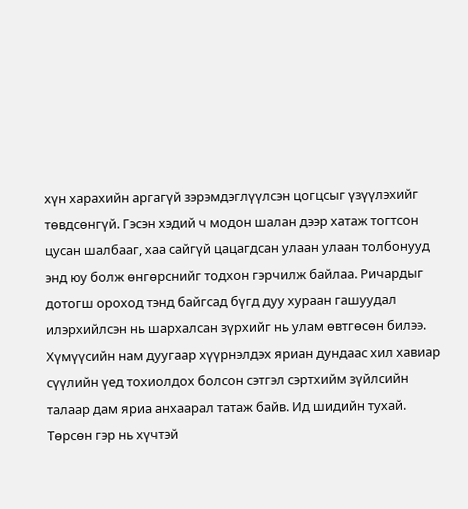хүн харахийн аргагүй зэрэмдэглүүлсэн цогцсыг үзүүлэхийг төвдсөнгүй. Гэсэн хэдий ч модон шалан дээр хатаж тогтсон цусан шалбааг, хаа сайгүй цацагдсан улаан улаан толбонууд энд юу болж өнгөрснийг тодхон гэрчилж байлаа. Ричардыг дотогш ороход тэнд байгсад бүгд дуу хураан гашуудал илэрхийлсэн нь шархалсан зүрхийг нь улам өвтгөсөн билээ. Хүмүүсийн нам дуугаар хүүрнэлдэх яриан дундаас хил хавиар сүүлийн үед тохиолдох болсон сэтгэл сэртхийм зүйлсийн талаар дам яриа анхаарал татаж байв. Ид шидийн тухай. Төрсөн гэр нь хүчтэй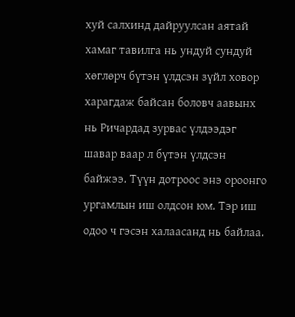хуй салхинд дайруулсан аятай хамаг тавилга нь ундуй сундуй хөглөрч бүтэн үлдсэн зүйл ховор харагдаж байсан боловч аавынх нь Ричардад зурвас үлдээдэг шавар ваар л бүтэн үлдсэн байжээ. Түүн дотроос энэ ороонго ургамлын иш олдсон юм. Тэр иш одоо ч гэсэн халаасанд нь байлаа.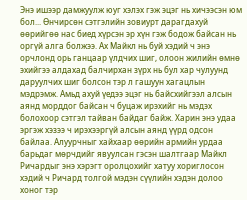Энэ ишээр дамжуулж юуг хэлэх гэж эцэг нь хичээсэн юм бол... Өнчирсөн сэтгэлийн зовиурт дарагдахуй өөрийгөө нас биед хүрсэн эр хүн гэж бодож байсан нь оргүй алга болжээ. Ах Майкл нь буй хэдий ч энэ орчлонд орь ганцаар үлдчих шиг, олоон жилийн өмнө эхийгээ алдахад балчирхан зүрх нь бул хар чулуунд даруулчих шиг болсон тэр л гашуун хагацлын мэдрэмж. Амьд ахуй үедээ эцэг нь байсхийгээл алсын аянд морддог байсан ч буцаж ирэхийг нь мэдэх болохоор сэтгэл тайван байдаг байж. Харин энэ удаа эргэж хэзээ ч ирэхээргүй алсын аянд үүрд одсон байлаа. Алуурчныг хайхаар өөрийн армийн урдаа барьдаг мөрчдийг явуулсан гэсэн шалтгаар Майкл Ричардыг энэ хэрэгт оролцохийг хатуу хориглосон хэдий ч Ричард толгой мэдэн сүүлийн хэдэн долоо хоног тэр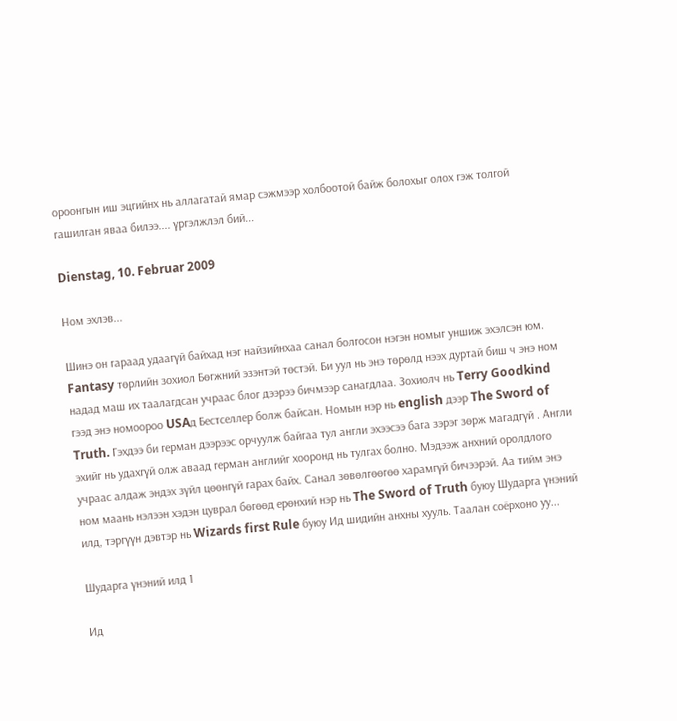ороонгын иш эцгийнх нь аллагатай ямар сэжмээр холбоотой байж болохыг олох гэж толгой гашилган яваа билээ.... үргэлжлэл бий...

Dienstag, 10. Februar 2009

Ном эхлэв...

Шинэ он гараад удаагүй байхад нэг найзийнхаа санал болгосон нэгэн номыг уншиж эхэлсэн юм. Fantasy төрлийн зохиол Бөгжний эзэнтэй төстэй. Би уул нь энэ төрөлд нээх дуртай биш ч энэ ном надад маш их таалагдсан учраас блог дээрээ бичмээр санагдлаа. Зохиолч нь Terry Goodkind гээд энэ номоороо USAд Бестселлер болж байсан. Номын нэр нь english дээр The Sword of Truth. Гэхдээ би герман дээрээс орчуулж байгаа тул англи эхээсээ бага зэрэг зөрж магадгүй . Англи эхийг нь удахгүй олж аваад герман английг хооронд нь тулгах болно. Мэдээж анхний оролдлого учраас алдаж эндэх зүйл цөөнгүй гарах байх. Санал зөвөлгөөгөө харамгүй бичээрэй. Аа тийм энэ ном маань нэлээн хэдэн цуврал бөгөөд ерөнхий нэр нь The Sword of Truth буюу Шударга үнэний илд, тэргүүн дэвтэр нь Wizards first Rule буюу Ид шидийн анхны хууль. Таалан соёрхоно уу...

Шударга үнэний илд 1

Ид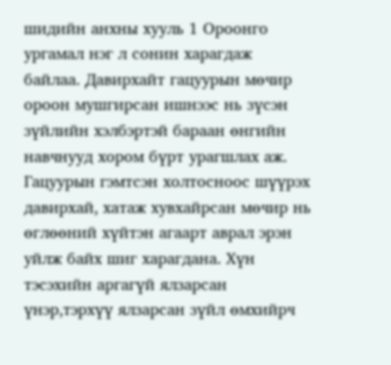шидийн анхны хууль 1 Ороонго ургамал нэг л сонин харагдаж байлаа. Давирхайт гацуурын мөчир ороон мушгирсан ишнээс нь зүсэн зүйлийн хэлбэртэй бараан өнгийн навчнууд хором бүрт урагшлах аж. Гацуурын гэмтсэн холтосноос шүүрэх давирхай, хатаж хувхайрсан мөчир нь өглөөний хүйтэн агаарт аврал эрэн уйлж байх шиг харагдана. Хүн тэсэхийн аргагүй ялзарсан үнэр,тэрхүү ялзарсан зүйл өмхийрч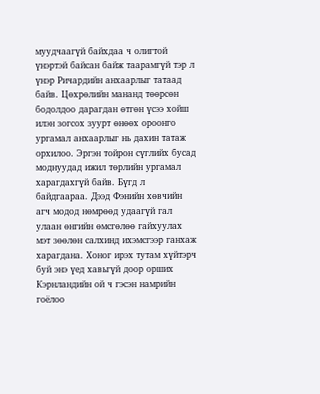муудчаагүй байхдаа ч олигтой үнэртэй байсан байж таарамгүй тэр л үнэр Ричардийн анхаарлыг татаад байв. Цөхрөлийн мананд төөрсөн бодолдоо дарагдан өтгөн үсээ хойш илэн зогсох зуурт өнөөх ороонго ургамал анхаарлыг нь дахин татаж орхилоо. Эргэн тойрон сүглийх бусад моднуудад ижил төрлийн ургамал харагдахгүй байв. Бүгд л байдгаараа. Дээд Фэнийн хөвчийн агч модод нөмрөөд удаагүй гал улаан өнгийн өмсгөлөө гайхуулах мэт зөөлөн салхинд ихэмсгээр ганхаж харагдана. Хоног ирэх тутам хүйтэрч буй энэ үед хавьгүй доор орших Кэрнландийн ой ч гэсэн намрийн гоёлоо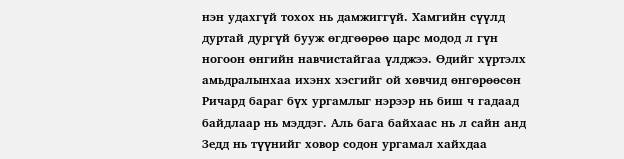нэн удахгүй тохох нь дамжиггүй. Хамгийн сүүлд дуртай дургүй бууж өгдгөөрөө царс модод л гүн ногоон өнгийн навчистайгаа үлджээ. Өдийг хүртэлх амьдралынхаа ихэнх хэсгийг ой хөвчид өнгөрөөсөн Ричард бараг бүх ургамлыг нэрээр нь биш ч гадаад байдлаар нь мэддэг. Аль бага байхаас нь л сайн анд Зедд нь түүнийг ховор содон ургамал хайхдаа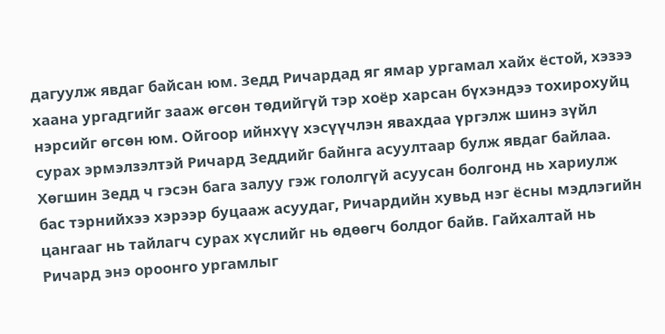дагуулж явдаг байсан юм. Зедд Ричардад яг ямар ургамал хайх ёстой, хэзээ хаана ургадгийг зааж өгсөн төдийгүй тэр хоёр харсан бүхэндээ тохирохуйц нэрсийг өгсөн юм. Ойгоор ийнхүү хэсүүчлэн явахдаа үргэлж шинэ зүйл сурах эрмэлзэлтэй Ричард Зеддийг байнга асуултаар булж явдаг байлаа. Хөгшин Зедд ч гэсэн бага залуу гэж гололгүй асуусан болгонд нь хариулж бас тэрнийхээ хэрээр буцааж асуудаг, Ричардийн хувьд нэг ёсны мэдлэгийн цангааг нь тайлагч сурах хүслийг нь өдөөгч болдог байв. Гайхалтай нь Ричард энэ ороонго ургамлыг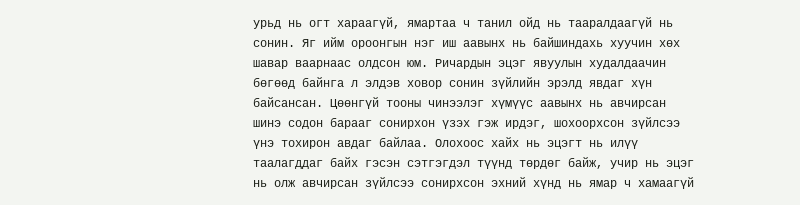урьд нь огт хараагүй, ямартаа ч танил ойд нь тааралдаагүй нь сонин. Яг ийм ороонгын нэг иш аавынх нь байшиндахь хуучин хөх шавар ваарнаас олдсон юм. Ричардын эцэг явуулын худалдаачин бөгөөд байнга л элдэв ховор сонин зүйлийн эрэлд явдаг хүн байсансан. Цөөнгүй тооны чинээлэг хүмүүс аавынх нь авчирсан шинэ содон барааг сонирхон үзэх гэж ирдэг, шохоорхсон зүйлсээ үнэ тохирон авдаг байлаа. Олохоос хайх нь эцэгт нь илүү таалагддаг байх гэсэн сэтгэгдэл түүнд төрдөг байж, учир нь эцэг нь олж авчирсан зүйлсээ сонирхсон эхний хүнд нь ямар ч хамаагүй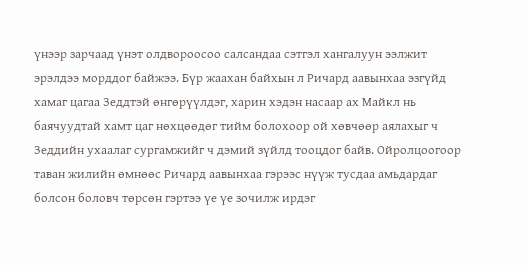үнээр зарчаад үнэт олдвороосоо салсандаа сэтгэл хангалуун ээлжит эрэлдээ морддог байжээ. Бүр жаахан байхын л Ричард аавынхаа эзгүйд хамаг цагаа Зеддтэй өнгөрүүлдэг, харин хэдэн насаар ах Майкл нь баячуудтай хамт цаг нөхцөөдөг тийм болохоор ой хөвчөөр аялахыг ч Зеддийн ухаалаг сургамжийг ч дэмий зүйлд тооцдог байв. Ойролцоогоор таван жилийн өмнөөс Ричард аавынхаа гэрээс нүүж тусдаа амьдардаг болсон боловч төрсөн гэртээ үе үе зочилж ирдэг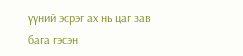үүний эсрэг ах нь цаг зав бага гэсэн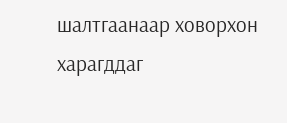шалтгаанаар ховорхон харагддаг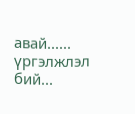авай......
үргэлжлэл бий...